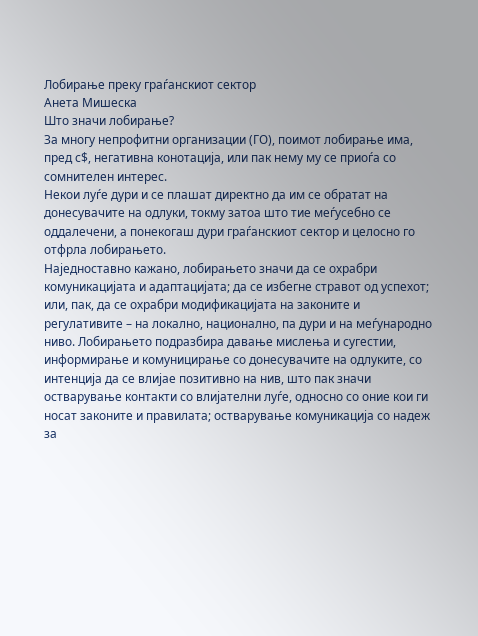Лобирање преку граѓанскиот сектор
Анета Мишеска
Што значи лобирање?
За многу непрофитни организации (ГО), поимот лобирање има, пред с$, негативна конотација, или пак нему му се приоѓа со сомнителен интерес.
Некои луѓе дури и се плашат директно да им се обратат на донесувачите на одлуки, токму затоа што тие меѓусебно се оддалечени, а понекогаш дури граѓанскиот сектор и целосно го отфрла лобирањето.
Наједноставно кажано, лобирањето значи да се охрабри комуникацијата и адаптацијата; да се избегне стравот од успехот; или, пак, да се охрабри модификацијата на законите и регулативите – на локално, национално, па дури и на меѓународно ниво. Лобирањето подразбира давање мислења и сугестии, информирање и комуницирање со донесувачите на одлуките, со интенција да се влијае позитивно на нив, што пак значи остварување контакти со влијателни луѓе, односно со оние кои ги носат законите и правилата; остварување комуникација со надеж за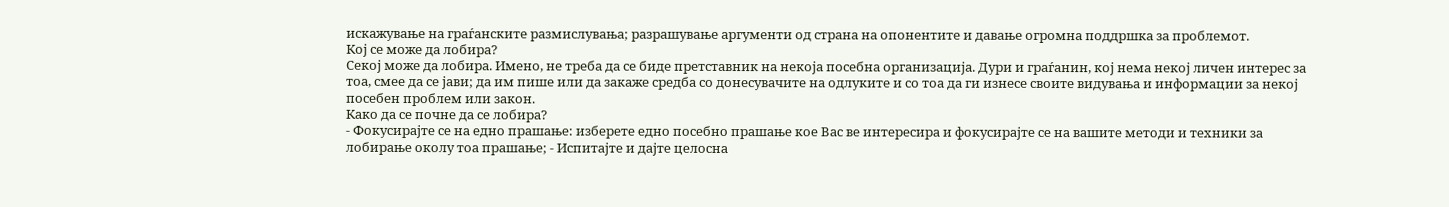искажување на граѓанските размислувања; разрашување аргументи од страна на опонентите и давање огромна поддршка за проблемот.
Кој се може да лобира?
Секој може да лобира. Имено, не треба да се биде претставник на некоја посебна организација. Дури и граѓанин, кој нема некој личен интерес за тоа, смее да се јави; да им пише или да закаже средба со донесувачите на одлуките и со тоа да ги изнесе своите видувања и информации за некој посебен проблем или закон.
Како да се почне да се лобира?
- Фокусирајте се на едно прашање: изберете едно посебно прашање кое Вас ве интересира и фокусирајте се на вашите методи и техники за лобирање околу тоа прашање; - Испитајте и дајте целосна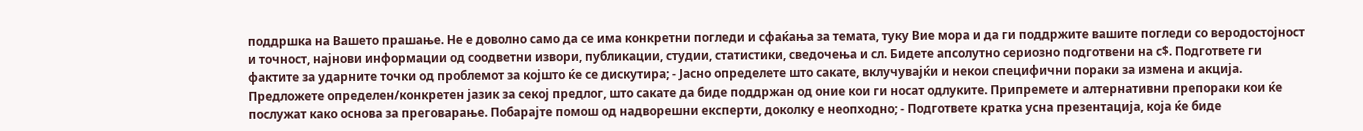поддршка на Вашето прашање. Не е доволно само да се има конкретни погледи и сфаќања за темата, туку Вие мора и да ги поддржите вашите погледи со веродостојност и точност, најнови информации од соодветни извори, публикации, студии, статистики, сведочења и сл. Бидете апсолутно сериозно подготвени на с$. Подгответе ги фактите за ударните точки од проблемот за којшто ќе се дискутира; - Јасно определете што сакате, вклучувајќи и некои специфични пораки за измена и акција. Предложете определен/конкретен јазик за секој предлог, што сакате да биде поддржан од оние кои ги носат одлуките. Припремете и алтернативни препораки кои ќе послужат како основа за преговарање. Побарајте помош од надворешни експерти, доколку е неопходно; - Подгответе кратка усна презентација, која ќе биде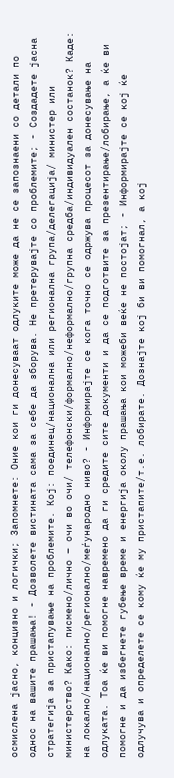осмислена јасно, концизно и логички; Запомнете: Оние кои ги донесуваат одлуките може да не се запознаени со детали по однос на вашите прашања! - Дозволете вистината сама за себе да зборува. Не претерувајте со проблемите; - Создадете јасна стратегија за пристапување на проблемите. Кој: поединец/национална или регионална група/делегација/ министер или министерство? Како: писмено/лично – очи во очи/ телефонски/формално/неформално/групна средба/индивидуален состанок? Каде: на локално/национално/регионално/меѓународно ниво? - Информирајте се кога точно се одржува процесот за донесување на одлуката. Тоа ќе ви помогне навремено да ги средите сите документи и да се подготвите за презентирање/лобирање, а ќе ви помогне и да избегнете губење време и енергија околу прашања кои можеби веќе не постојат; - Информирајте се кој ќе одлучува и определете се кому ќе му пристапите/т.е. лобирате. Дознајте кој би ви помогнал, а кој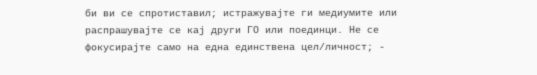би ви се спротиставил; истражувајте ги медиумите или распрашувајте се кај други ГО или поединци. Не се фокусирајте само на една единствена цел/личност; -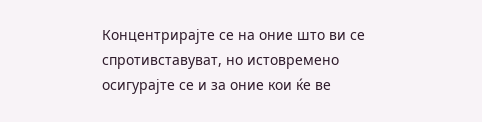Концентрирајте се на оние што ви се спротивставуват, но истовремено осигурајте се и за оние кои ќе ве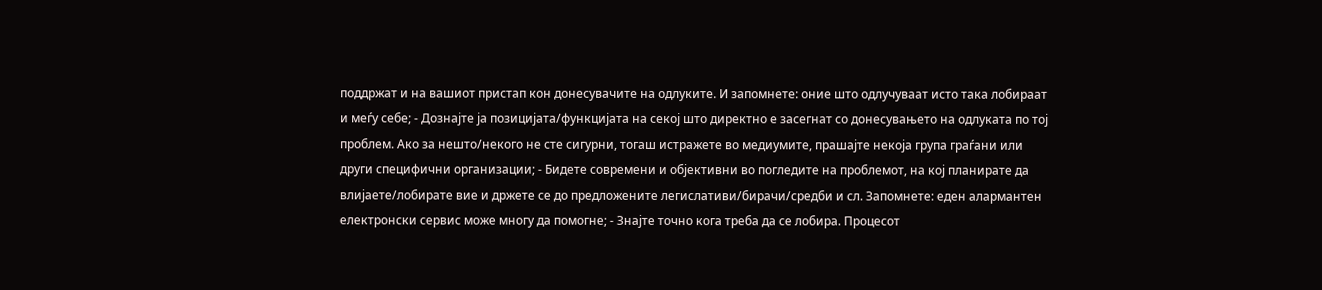поддржат и на вашиот пристап кон донесувачите на одлуките. И запомнете: оние што одлучуваат исто така лобираат и меѓу себе; - Дознајте ја позицијата/функцијата на секој што директно е засегнат со донесувањето на одлуката по тој проблем. Ако за нешто/некого не сте сигурни, тогаш истражете во медиумите, прашајте некоја група граѓани или други специфични организации; - Бидете современи и објективни во погледите на проблемот, на кој планирате да влијаете/лобирате вие и држете се до предложените легислативи/бирачи/средби и сл. Запомнете: еден алармантен електронски сервис може многу да помогне; - Знајте точно кога треба да се лобира. Процесот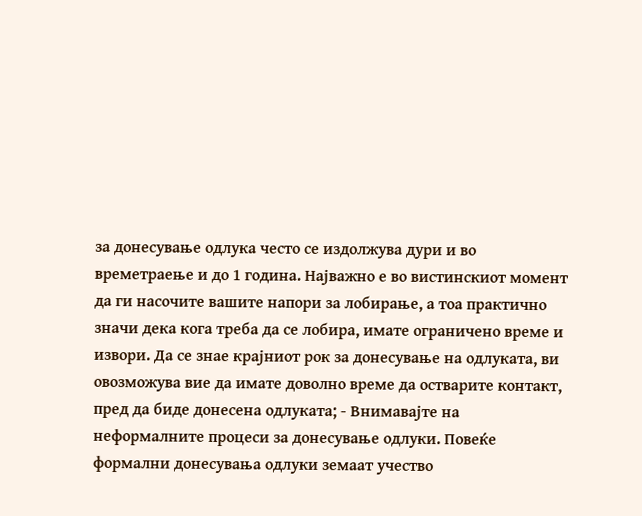за донесување одлука често се издолжува дури и во времетраење и до 1 година. Најважно е во вистинскиот момент да ги насочите вашите напори за лобирање, а тоа практично значи дека кога треба да се лобира, имате ограничено време и извори. Да се знае крајниот рок за донесување на одлуката, ви овозможува вие да имате доволно време да остварите контакт, пред да биде донесена одлуката; - Внимавајте на неформалните процеси за донесување одлуки. Повеќе формални донесувања одлуки земаат учество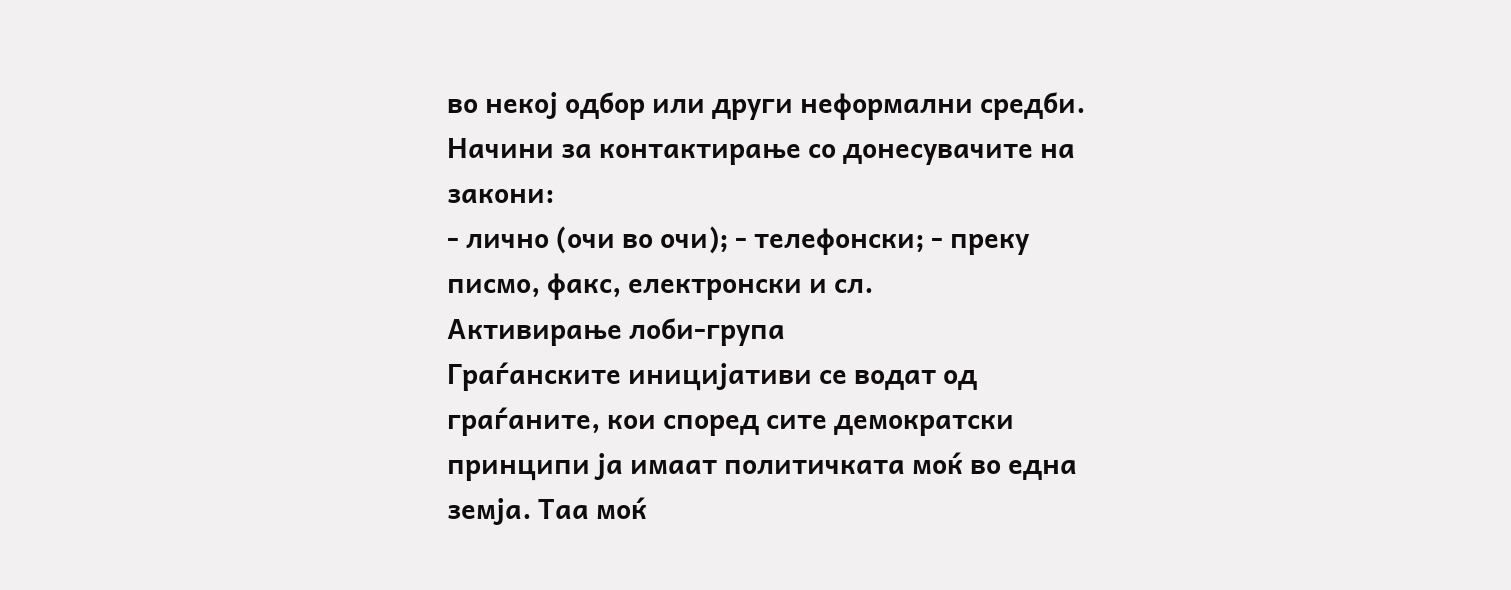во некој одбор или други неформални средби.
Начини за контактирање со донесувачите на закони:
- лично (очи во очи); - телефонски; - преку писмо, факс, електронски и сл.
Активирање лоби-група
Граѓанските иницијативи се водат од граѓаните, кои според сите демократски принципи ја имаат политичката моќ во една земја. Таа моќ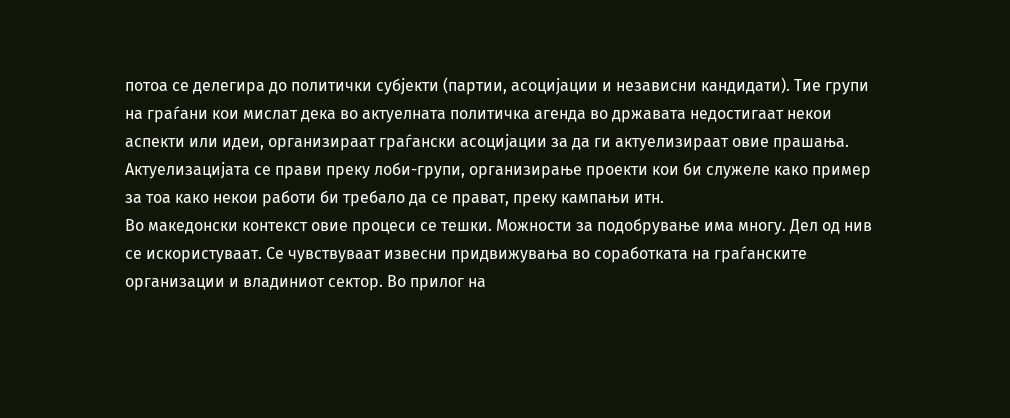потоа се делегира до политички субјекти (партии, асоцијации и независни кандидати). Тие групи на граѓани кои мислат дека во актуелната политичка агенда во државата недостигаат некои аспекти или идеи, организираат граѓански асоцијации за да ги актуелизираат овие прашања.
Актуелизацијата се прави преку лоби-групи, организирање проекти кои би служеле како пример за тоа како некои работи би требало да се прават, преку кампањи итн.
Во македонски контекст овие процеси се тешки. Можности за подобрување има многу. Дел од нив се искористуваат. Се чувствуваат извесни придвижувања во соработката на граѓанските организации и владиниот сектор. Во прилог на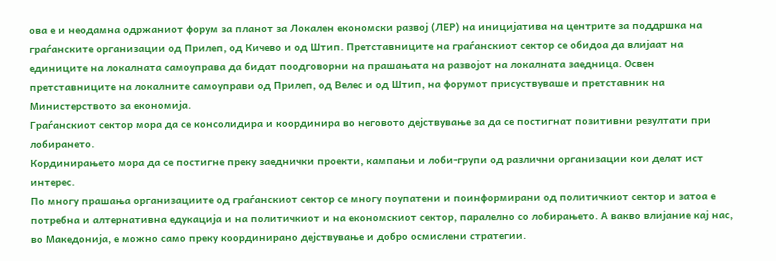ова е и неодамна одржаниот форум за планот за Локален економски развој (ЛЕР) на иницијатива на центрите за поддршка на граѓанските организации од Прилеп, од Кичево и од Штип. Претставниците на граѓанскиот сектор се обидоа да влијаат на единиците на локалната самоуправа да бидат поодговорни на прашањата на развојот на локалната заедница. Освен претставниците на локалните самоуправи од Прилеп, од Велес и од Штип, на форумот присуствуваше и претставник на Министерството за економија.
Граѓанскиот сектор мора да се консолидира и координира во неговото дејствување за да се постигнат позитивни резултати при лобирането.
Кординирањето мора да се постигне преку заеднички проекти, кампањи и лоби-групи од различни организации кои делат ист интерес.
По многу прашања организациите од граѓанскиот сектор се многу поупатени и поинформирани од политичкиот сектор и затоа е потребна и алтернативна едукација и на политичкиот и на економскиот сектор, паралелно со лобирањето. А вакво влијание кај нас, во Македонија, е можно само преку координирано дејствување и добро осмислени стратегии.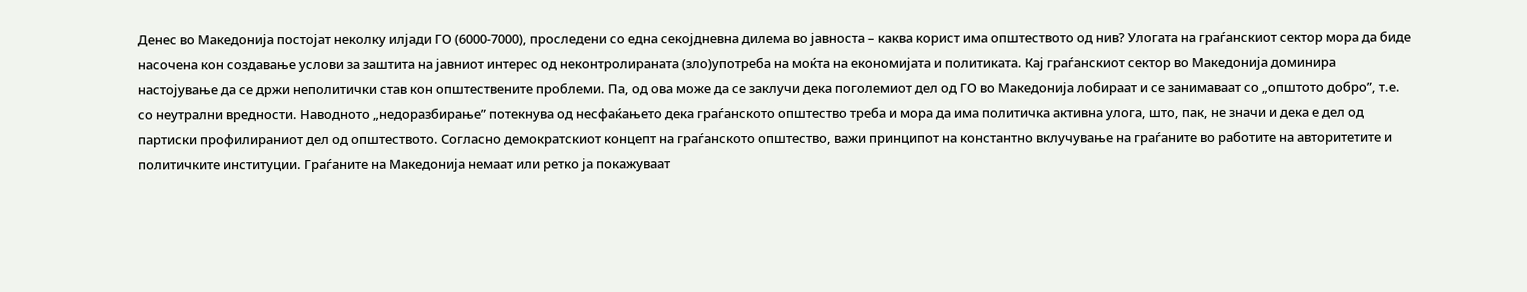Денес во Македонија постојат неколку илјади ГО (6000-7000), проследени со една секојдневна дилема во јавноста – каква корист има општеството од нив? Улогата на граѓанскиот сектор мора да биде насочена кон создавање услови за заштита на јавниот интерес од неконтролираната (зло)употреба на моќта на економијата и политиката. Кај граѓанскиот сектор во Македонија доминира настојување да се држи неполитички став кон општествените проблеми. Па, од ова може да се заклучи дека поголемиот дел од ГО во Македонија лобираат и се занимаваат со „општото добро”, т.е. со неутрални вредности. Наводното „недоразбирање” потекнува од несфаќањето дека граѓанското општество треба и мора да има политичка активна улога, што, пак, не значи и дека е дел од партиски профилираниот дел од општеството. Согласно демократскиот концепт на граѓанското општество, важи принципот на константно вклучување на граѓаните во работите на авторитетите и политичките институции. Граѓаните на Македонија немаат или ретко ја покажуваат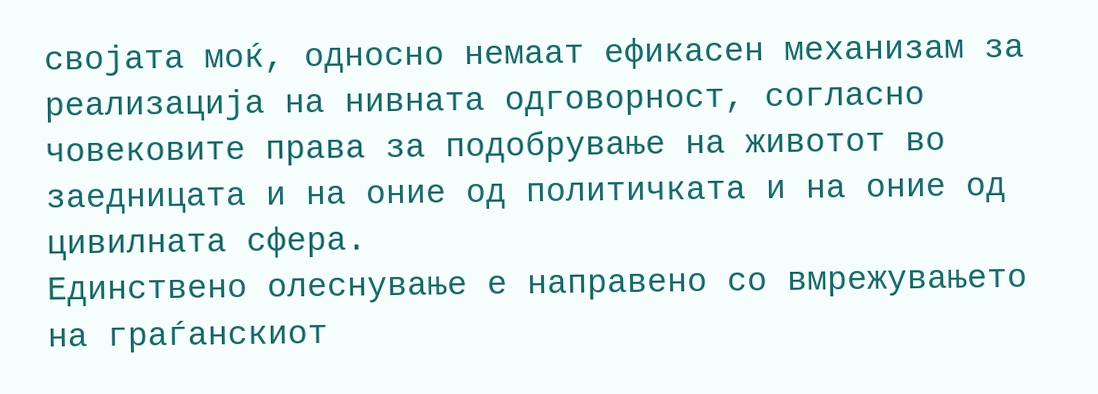својата моќ, односно немаат ефикасен механизам за реализација на нивната одговорност, согласно човековите права за подобрување на животот во заедницата и на оние од политичката и на оние од цивилната сфера.
Единствено олеснување е направено со вмрежувањето на граѓанскиот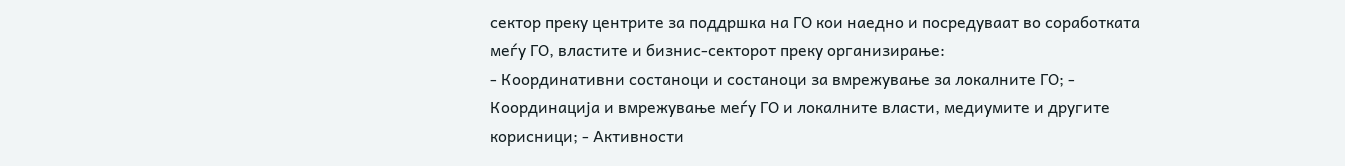сектор преку центрите за поддршка на ГО кои наедно и посредуваат во соработката меѓу ГО, властите и бизнис-секторот преку организирање:
- Координативни состаноци и состаноци за вмрежување за локалните ГО; - Координација и вмрежување меѓу ГО и локалните власти, медиумите и другите корисници; - Активности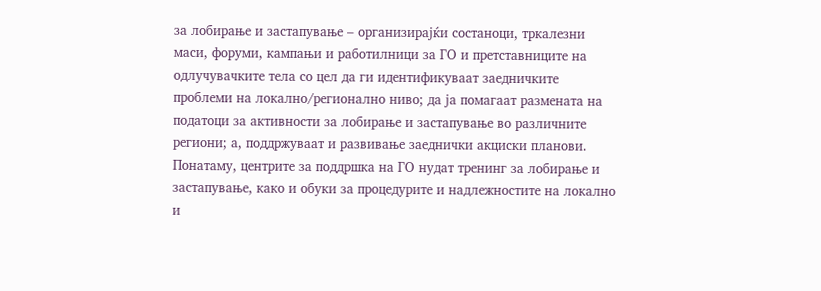за лобирање и застапување – организирајќи состаноци, тркалезни маси, форуми, кампањи и работилници за ГО и претставниците на одлучувачките тела со цел да ги идентификуваат заедничките проблеми на локално/регионално ниво; да ја помагаат размената на податоци за активности за лобирање и застапување во различните региони; а, поддржуваат и развивање заеднички акциски планови. Понатаму, центрите за поддршка на ГО нудат тренинг за лобирање и застапување, како и обуки за процедурите и надлежностите на локално и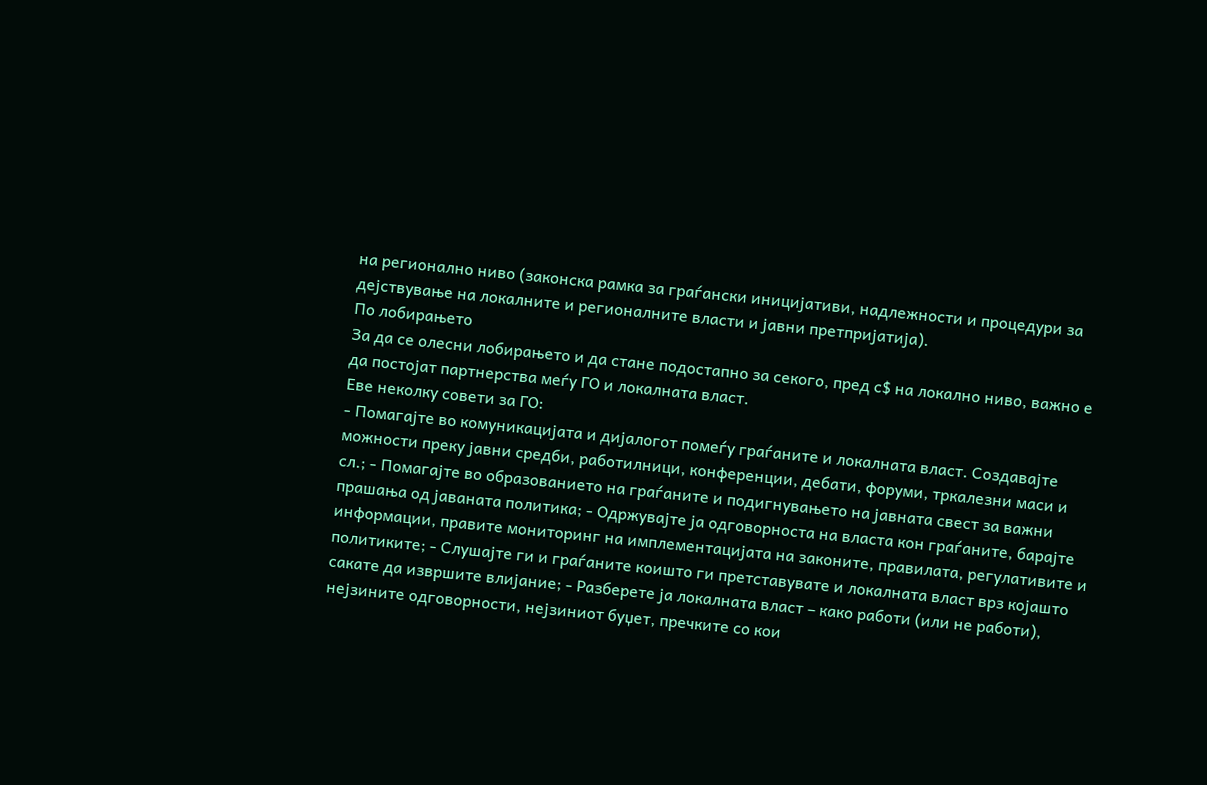на регионално ниво (законска рамка за граѓански иницијативи, надлежности и процедури за дејствување на локалните и регионалните власти и јавни претпријатија).
По лобирањето
За да се олесни лобирањето и да стане подостапно за секого, пред с$ на локално ниво, важно е да постојат партнерства меѓу ГО и локалната власт.
Еве неколку совети за ГО:
- Помагајте во комуникацијата и дијалогот помеѓу граѓаните и локалната власт. Создавајте можности преку јавни средби, работилници, конференции, дебати, форуми, тркалезни маси и сл.; - Помагајте во образованието на граѓаните и подигнувањето на јавната свест за важни прашања од јаваната политика; - Одржувајте ја одговорноста на власта кон граѓаните, барајте информации, правите мониторинг на имплементацијата на законите, правилата, регулативите и политиките; - Слушајте ги и граѓаните коишто ги претставувате и локалната власт врз којашто сакате да извршите влијание; - Разберете ја локалната власт – како работи (или не работи), нејзините одговорности, нејзиниот буџет, пречките со кои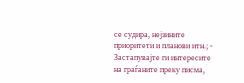се судира, нејзините приоритети и планови итн.; - Застапувајте ги интересите на граѓаните преку писма,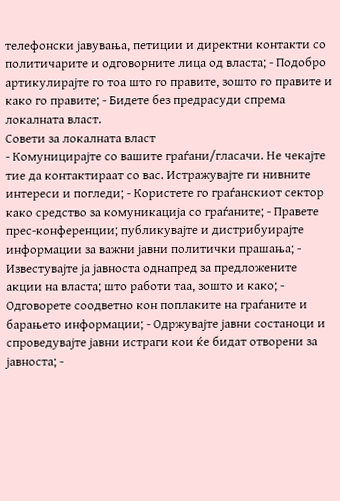телефонски јавувања, петиции и директни контакти со политичарите и одговорните лица од власта; - Подобро артикулирајте го тоа што го правите, зошто го правите и како го правите; - Бидете без предрасуди спрема локалната власт.
Совети за локалната власт
- Комуницирајте со вашите граѓани/гласачи. Не чекајте тие да контактираат со вас. Истражувајте ги нивните интереси и погледи; - Користете го граѓанскиот сектор како средство за комуникација со граѓаните; - Правете прес-конференции; публикувајте и дистрибуирајте информации за важни јавни политички прашања; - Известувајте ја јавноста однапред за предложените акции на власта; што работи таа, зошто и како; - Одговорете соодветно кон поплаките на граѓаните и барањето информации; - Одржувајте јавни состаноци и спроведувајте јавни истраги кои ќе бидат отворени за јавноста; -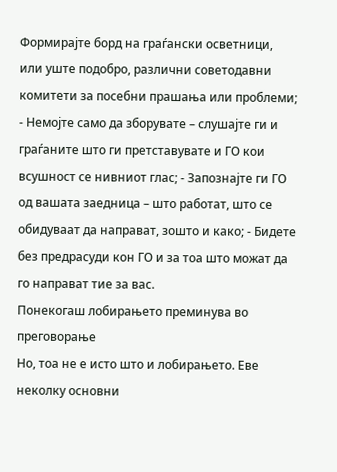Формирајте борд на граѓански осветници, или уште подобро, различни советодавни комитети за посебни прашања или проблеми; - Немојте само да зборувате – слушајте ги и граѓаните што ги претставувате и ГО кои всушност се нивниот глас; - Запознајте ги ГО од вашата заедница – што работат, што се обидуваат да направат, зошто и како; - Бидете без предрасуди кон ГО и за тоа што можат да го направат тие за вас.
Понекогаш лобирањето преминува во преговорање
Но, тоа не е исто што и лобирањето. Еве неколку основни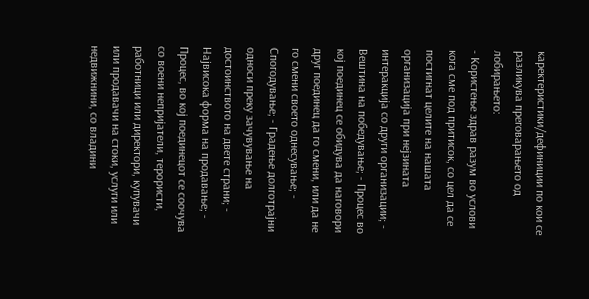каректеристики/дефиниции по кои се разликува преговарањето од лобирањето:
- Користење здрав разум во услови кога сме под притисок, со цел да се постигнат целите на нашата организација при нејзината интеракција со други организации; - Вештина на победување; - Процес во кој поединец се обидува да наговори друг поединец да го смени, или да не го смени своето однесување; - Спогодување; - Градење долготрајни односи преку зачувување на достоинството на двете страни; - Највисока форма на продавање; - Процес, во кој поединецот се соочува со воени непријатели, терористи, работници или директори, купувачи или продавачи на стоки, услуги или недвижнини, со владини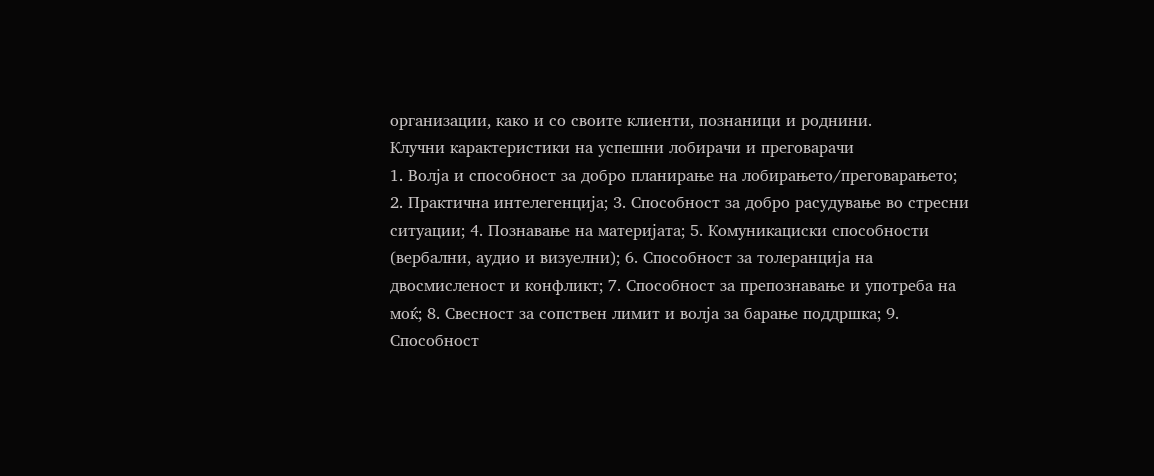организации, како и со своите клиенти, познаници и роднини.
Клучни карактеристики на успешни лобирачи и преговарачи
1. Волја и способност за добро планирање на лобирањето/преговарањето; 2. Практична интелегенција; 3. Способност за добро расудување во стресни ситуации; 4. Познавање на материјата; 5. Комуникациски способности (вербални, аудио и визуелни); 6. Способност за толеранција на двосмисленост и конфликт; 7. Способност за препознавање и употреба на моќ; 8. Свесност за сопствен лимит и волја за барање поддршка; 9. Способност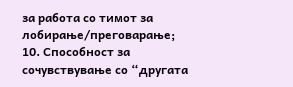за работа со тимот за лобирање/преговарање; 10. Способност за сочувствување со “другата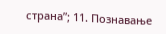страна”; 11. Познавање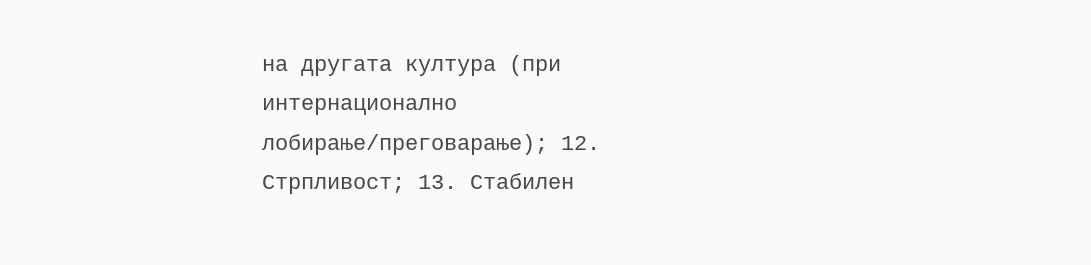на другата култура (при интернационално лобирање/преговарање); 12. Стрпливост; 13. Стабилен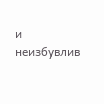и неизбувлив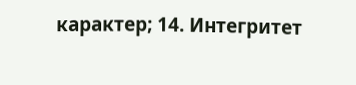карактер; 14. Интегритет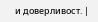и доверливост. |